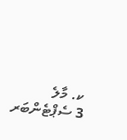ކ. މާލެ
3 ސެޕްޓެންބަރ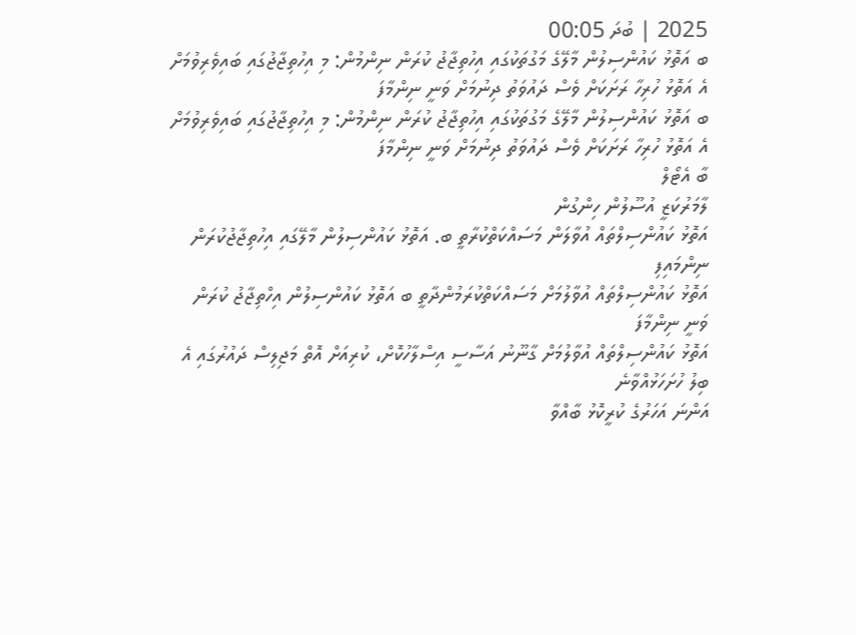2025 | ބުދަ 00:05
ބ އަތޮޅު ކައުންސިލުން މާލޭގެ މަގުތަކުގައި އިހުތިޖާޖު ކުރަން ނިންމުން: މި އިހުތިޖާޖުގައި ބައިވެރިވުމަށް އެ އަތޮޅު ހުރިހާ ރަށަކަށް ވެސް ދައުވަތު ދިނުމަށް ވަނީ ނިންމާފަ
ބ އަތޮޅު ކައުންސިލުން މާލޭގެ މަގުތަކުގައި އިހުތިޖާޖު ކުރަން ނިންމުން: މި އިހުތިޖާޖުގައި ބައިވެރިވުމަށް އެ އަތޮޅު ހުރިހާ ރަށަކަށް ވެސް ދައުވަތު ދިނުމަށް ވަނީ ނިންމާފަ
ބާ އެޓޯލް
ލާމަރުކަޒީ އުސޫލުން ހިންގުން
އަތޮޅު ކައުންސިލްތައް އުވާލަން މަސައްކަތްކުރާތީ ބ. އަތޮޅު ކައުންސިލުން މާލޭގައި އިހުތިޖާޖުކުރަން ނިންމައިފި
އަތޮޅު ކައުންސިލްތައް އުވާލުމަށް މަސައްކަތްކުރަމުންދާތީ ބ އަތޮޅު ކައުންސިލުން އިހްތިޖާޖު ކުރަން ވަނީ ނިންމާފަ
އަތޮޅު ކައުންސިލްތައް އުވާލުމަށް ގާނޫނު އަސާސީ އިސްލާހުކޮށް، ކުރިއަށް އޮތް މަޖިލިސް ދައުރުގައި އެ ބިލު ހުށަހަޅުއްވާނެ
އަންނަ އަހަރުގެ ކުރީކޮޅު ބާއްވާ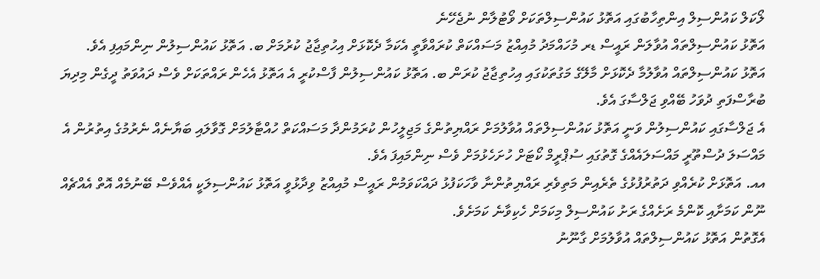ލޯކަލް ކައުންސިލް އިންތިހާބުގައި އަތޮޅު ކައުންސިލްތަކަށް ވޯޓުލާން ނުޖެހޭނެ
އަތޮޅު ކައުންސިލްތައް އުވާލަން ރައީސް ޑރ މުހައްމަދު މުއިއްޒު މަސައްކަތް ކުރައްވާތީ އެކަމާ ދެކޮޅަށް އިހުތިޖާޖު ކުރުމަށް ބ. އަތޮޅު ކައުންސިލުން ނިންމައިފި އެވެ.
އަތޮޅު ކައުންސިލްތައް އުވާލުމާ ދެކޮޅަށް މާލޭގެ މަގުތަކުގައި އިހުތިޖާޖު ކުރަން ބ. އަތޮޅު ކައުންސިލުން ފާސްކުރީ އެ އަތޮޅު އެހެން ރައްތަކަށް ވެސް ދައުވަތު ދީގެން މިދިޔަ ބުރާސްފަތި ދުވަހު ބޭއްވި ޖަލްސާގަ އެވެ.
އެ ޖަލްސާގައި ކައުންސިލުން ވަނީ އަތޮޅު ކައުންސިލްތައް އުވާލުމަށް ރައްޔިތުންގެ މަޖިލީހުން ކުރަމުންދާ މަސައްކަތް ހުއްޓާލުމަށް ގޮވާލައި ބަޔާނެއް ނެރުމުގެ އިތުރުން އެ މައްސަލަ ދުސްތޫރީ މައްސަލައެއްގެ ގޮތުގައި ސުޕްރީމް ކޯޓަށް ހުށަހެޅުމަށް ވެސް ނިންމައިފަ އެވެ.
އއ. އަތޮޅަށް ކުރެއްވި ދަތުރުފުޅުގެ ތެރެއިން މަތިވެރި ރައްޔިތުންނާ ވާހަކަފުޅު ދައްކަވަމުން ރައީސް މުއިއްޒު ވިދާޅުވީ އަތޮޅު ކައުންސިލަކީ އެއްވެސް ބޭނުމެއް އޮތް އެއްޗެއް ނޫން ކަމަށާއި ކޮންމެ ރަށެއްގެ ރަށު ކައުންސިލް މިކަމަށް ހެކިވާނެ ކަމަށެވެ.
އެގޮތުން އަތޮޅު ކައުންސިލްތައް އުވާލުމަށް ގާނޫނު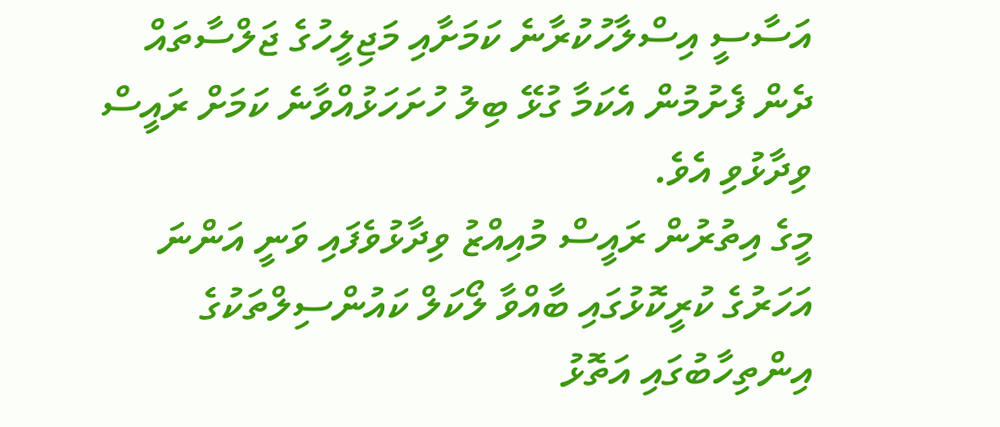އަސާސީ އިސްލާހުކުރާނެ ކަމަށާއި މަޖިލީހުގެ ޖަލްސާތައް ދެން ފެށުމުން އެކަމާ ގުޅޭ ބިލު ހުށަހަޅުއްވާނެ ކަމަށް ރައީސް ވިދާޅުވި އެވެ.
މީގެ އިތުރުން ރައީސް މުއިއްޒު ވިދާޅުވެފައި ވަނީ އަންނަ އަހަރުގެ ކުރީކޮޅުގައި ބާއްވާ ލޯކަލް ކައުންސިލްތަކުގެ އިންތިހާބުގައި އަތޮޅު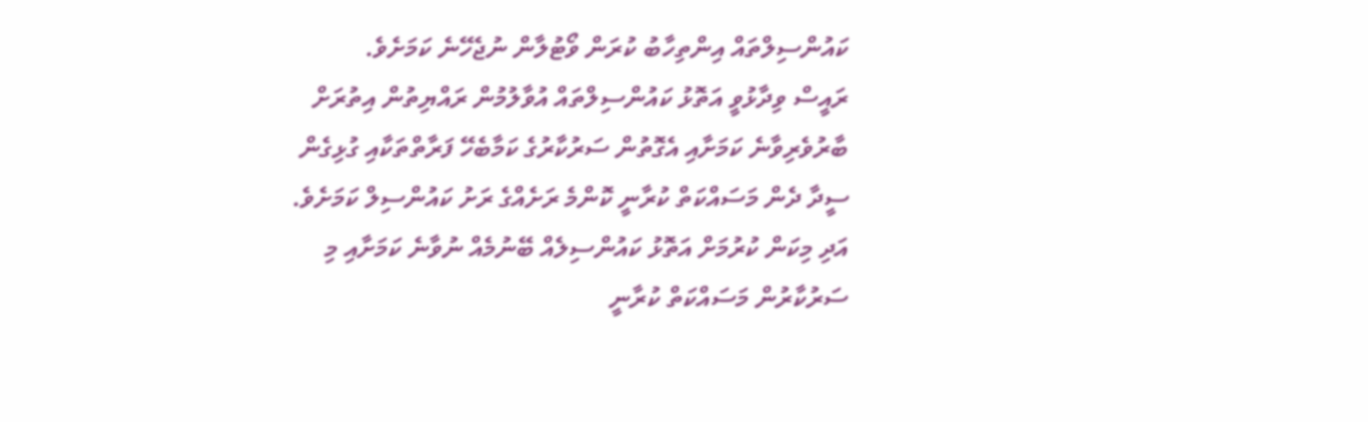ކައުންސިލްތައް އިންތިހާބު ކުރަން ވޯޓުލާން ނުޖެހޭނެ ކަމަށެވެ.
ރައީސް ވިދާޅުވީ އަތޮޅު ކައުންސިލްތައް އުވާލުމުން ރައްޔިތުން އިތުރަށް ބާރުވެރިވާނެ ކަމަށާއި އެގޮތުން ސަރުކާރުގެ ކަމާބެހޭ ފަރާތްތަކާއި ގުޅިގެން ސީދާ ދެން މަސައްކަތް ކުރާނީ ކޮންމެ ރަށެއްގެ ރަށު ކައުންސިލް ކަމަށެވެ.
އަދި މިކަން ކުރުމަށް އަތޮޅު ކައުންސިލެއް ބޭނުމެއް ނުވާނެ ކަމަށާއި މި ސަރުކާރުން މަސައްކަތް ކުރާނީ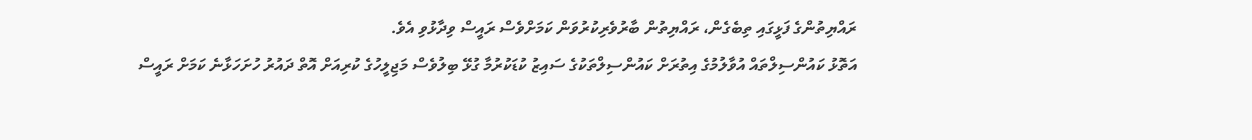ރައްޔިތުންގެ ފަޅީގައި ތިބެގެން، ރައްޔިތުން ބާރުވެރިކުރުވަން ކަމަށްވެސް ރައީސް ވިދާޅުވި އެވެ.
އަތޮޅު ކައުންސިލްތައް އުވާލުމުގެ އިތުރަށް ކައުންސިލްތަކުގެ ސައިޒު ކުޑަކުރުމާ ގުޅޭ ބިލުވެސް މަޖިލީހުގެ ކުރިއަށް އޮތް ދައުރު ހުށަހަޅާނެ ކަމަށް ރައީސް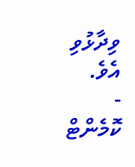ވިދާޅުވި އެވެ.
- ކޮމެންޓް